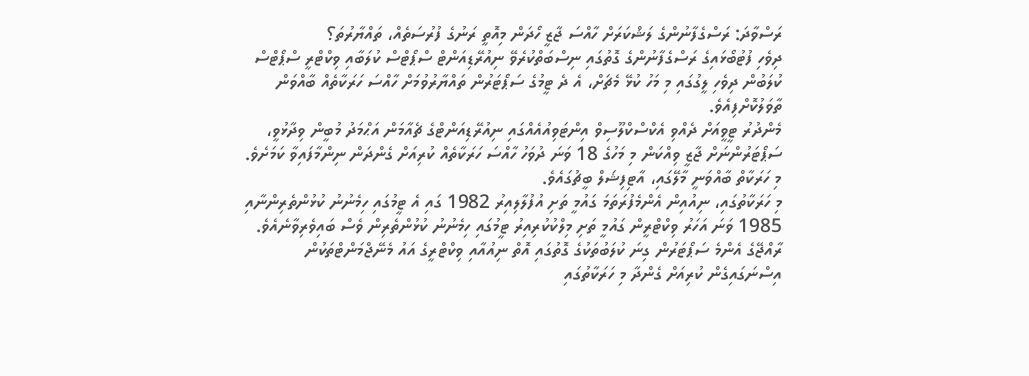ރަސްވާދަ: ރަސްގެފާނުންގެ ލަޝްކަރަށް ހާއްސަ ޖާޒީ ހޯދަން މިއޮތީ ރަނުގެ ފުރުސަތެއް، ތައްޔާރުތަ؟
ދިވެހި ފުޓުބޯޅައިގެ ރަސްގެފާނުންގެ ގޮތުގައި ނިސްބަތްކުރެވޭ ނިއުރޭޑިއަންޓް ސްޕޯޓްސް ކުލަބާއި ވިކްޓްރީ ސްޕޯޓްސް ކުލަބުން ދިވެހި ލީގުގައި މި މަހު ކުޅޭ މެޗަށް، އެ ދެ ޓީމުގެ ސަޕޯޓަރުން ތައްޔާރުވުމަށް ހާއްސަ ހަރަކާތެއް ބާއްވަން ތާވަލުކޮށްފިއެވެ.
މެންދުރު ޓީވީއަށް ދެއްވި އެކްސްކްލޫސިވް އިންޓަވިއުއެއްގައި ނިއުރޭޑިއަންޓްގެ ޗެއާމަން އަޙްމަދު މުބީން ވިދާޅުވީ، ސަޕޯޓަރުންނަށް ޖާޒީ ވިއްކަން މި މަހުގެ 18 ވަނަ ދުވަހު ހާއްސަ ހަރަކާތެއް ކުރިއަށް ގެންދަން ނިންމާފައިވާ ކަމަށެވެ. މި ހަރަކާތް ބާއްވަނީ މާލޭގައި، އާޓިފިޝަލް ބީޗުގައެވެ.
މި ހަރަކާތުގައި، ނިއުއިން އެންމެފުރަތަމަ ގައުމީ ތަށި އުފުލާލިއިރު 1982 ގައި އެ ޓީމުގައި ހިމެނުނު ކުޅުންތެރިންނާއި 1985 ވަނަ އަހަރު ވިކްޓްރީން ގައުމީ ތަށި މިލްކުކުރިއިރު ޓީމުގައި ހިމެނުނު ކުޅުންތެރިން ވެސް ބައިވެރިވާނެއެވެ.
ރާއްޖޭގެ އެންމެ ސަޕޯޓަރުން ގިނަ ކުލަބުތަކުގެ ގޮތުގައި އޮތް ނިއުއާއި ވިކްޓްރީގެ އައު މެނޭޖްމަންޓްތަކުން އިސްނަގައިގެން ކުރިއަށް ގެންދާ މި ހަރަކާތުގައި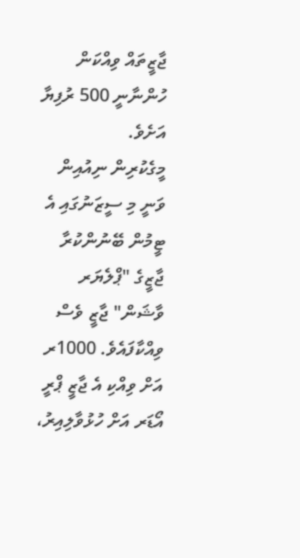ޖާޒީތައް ވިއްކަން ހުންނާނީ 500 ރުފިޔާ އަށެވެ.
މީގެކުރިން ނިއުއިން ވަނީ މި ސީޒަނުގައި އެ ޓީމުން ބޭނުންކުރާ ޖާޒީގެ "ޕްލެޔަރ ވާޝަން" ޖާޒީ ވެސް ވިއްކާފައެވެ. 1000ރ އަށް ވިއްކި އެ ޖާޒީ ޕްރީ އޯޑަރ އަށް ހުޅުވާލިއިރު،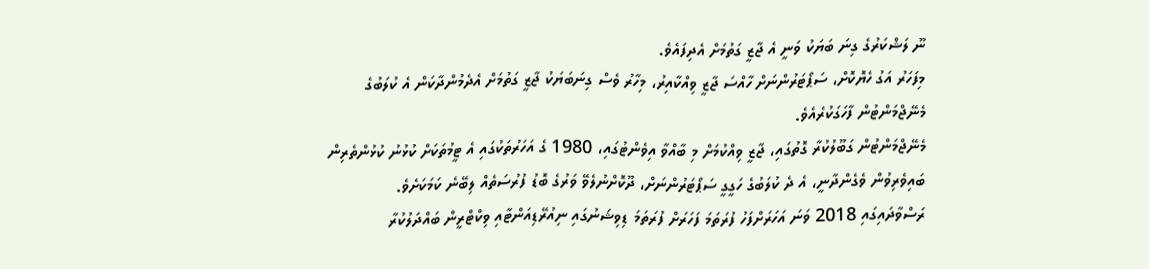ނޫ ލަޝްކަރުގެ ގިނަ ބަޔަކު ވަނީ އެ ޖާޒީ ގަތުމަށް އެދިފައެވެ.
މިފަހަރު އަގު ހެޔޮކޮށް، ސަޕޯޓަރުންނަށް ހާއްސަ ޖާޒީ ވިއްކާއިރު، މިހާރު ވެސް ގިނަބަޔަކު ޖާޒީ ގަތުމަށް އެދެމުންދާކަން އެ ކުލަބުގެ މެނޭޖްމަންޓުން ފާހަގަކުރެއެވެ.
މެނޭޖްމަންޓުން ގަބޫލުކުރާ ގޮތުގައި، ޖާޒީ ވިއްކުމަށް މި ބާއްވާ އިވެންޓުގައި، 1980 ގެ އަހަރުތަކުގައި އެ ޓީމުތަކަށް ކުޅުނު ކުޅުންތެރިން ބައިވެރިވުން ވެގެންދާނީ، އެ ދެ ކުލަބުގެ ހަގީގީ ސަޕޯޓަރުންނަށް، ދޫކޮށްނުލެވޭ ވަރުގެ ބޮޑު ފުރުސަތެއް ލިބޭނެ ކަމަކަށެވެ.
ރަސްވާދައިގައި 2018 ވަނަ އަހަރަށްފަހު ފުރަތަމަ ފަހަރަށް ފުރަތަމަ ޑިވިޝަނުގައި ނިއުރޭޑިއަންޓާއި ވިކްޓްރީން ބައްދަލުކުރާ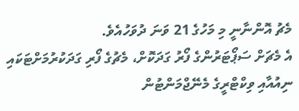މެޗު އޮންނާނީ މި މަހުގެ 21 ވަނަ ދުވަހުއެވެ.
އެ މެޗަށް ސަޕޯޓަރުންގެ ފޯރު ގަދަކޮށް، މެޗުގެ ފޯރި ގަދަކުރުމަށްޓަކައި ނިއުއާއި ވިކްޓްރީގެ މެނޭޖްމަންޓުން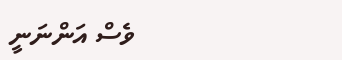ވެސް އަންނަނީ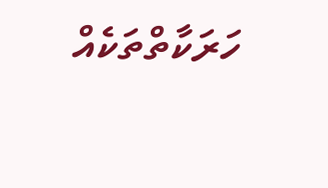ހަރަކާތްތަކެއް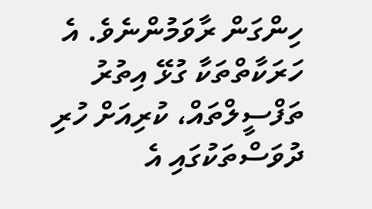ހިންގަން ރާވަމުންނެވެ. އެ ހަރަކާތްތަކާ ގުޅޭ އިތުރު ތަފްސީލްތައް، ކުރިއަށް ހުރި ދުވަސްތަކުގައި އެ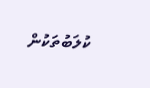ކުލަބުތަކުން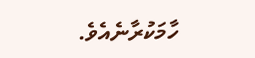ހާމަކުރާނެއެވެ.